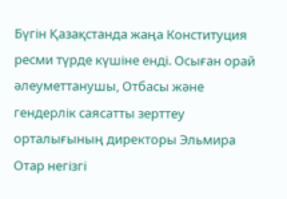Бүгін Қазақстанда жаңа Конституция ресми түрде күшіне енді. Осыған орай әлеуметтанушы, Отбасы және гендерлік саясатты зерттеу орталығының директоры Эльмира Отар негізгі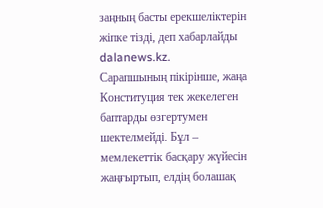заңның басты ерекшеліктерін жіпке тізді, деп хабарлайды dalanews.kz.
Сарапшының пікірінше, жаңа Конституция тек жекелеген баптарды өзгертумен шектелмейді. Бұл – мемлекеттік басқару жүйесін жаңғыртып, елдің болашақ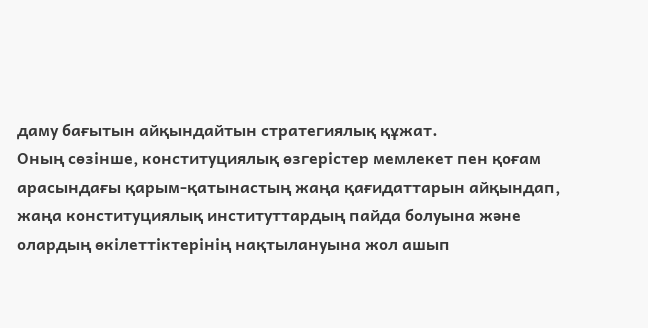даму бағытын айқындайтын стратегиялық құжат.
Оның сөзінше, конституциялық өзгерістер мемлекет пен қоғам арасындағы қарым-қатынастың жаңа қағидаттарын айқындап, жаңа конституциялық институттардың пайда болуына және олардың өкілеттіктерінің нақтылануына жол ашып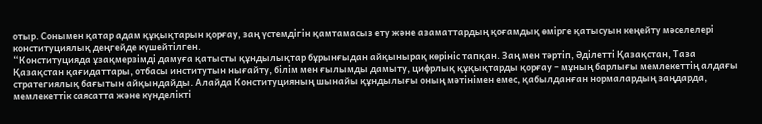отыр. Сонымен қатар адам құқықтарын қорғау, заң үстемдігін қамтамасыз ету және азаматтардың қоғамдық өмірге қатысуын кеңейту мәселелері конституциялық деңгейде күшейтілген.
“Конституцияда ұзақмерзімді дамуға қатысты құндылықтар бұрынғыдан айқынырақ көрініс тапқан. Заң мен тәртіп, Әділетті Қазақстан, Таза Қазақстан қағидаттары, отбасы институтын нығайту, білім мен ғылымды дамыту, цифрлық құқықтарды қорғау – мұның барлығы мемлекеттің алдағы стратегиялық бағытын айқындайды. Алайда Конституцияның шынайы құндылығы оның мәтінімен емес, қабылданған нормалардың заңдарда, мемлекеттік саясатта және күнделікті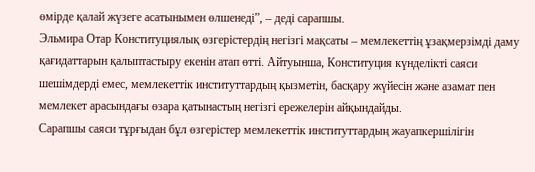өмірде қалай жүзеге асатынымен өлшенеді”, – деді сарапшы.
Эльмира Отар Конституциялық өзгерістердің негізгі мақсаты – мемлекеттің ұзақмерзімді даму қағидаттарын қалыптастыру екенін атап өтті. Айтуынша, Конституция күнделікті саяси шешімдерді емес, мемлекеттік институттардың қызметін, басқару жүйесін және азамат пен мемлекет арасындағы өзара қатынастың негізгі ережелерін айқындайды.
Сарапшы саяси тұрғыдан бұл өзгерістер мемлекеттік институттардың жауапкершілігін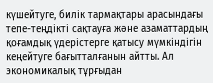күшейтуге, билік тармақтары арасындағы тепе-теңдікті сақтауға және азаматтардың қоғамдық үдерістерге қатысу мүмкіндігін кеңейтуге бағытталғанын айтты. Ал экономикалық тұрғыдан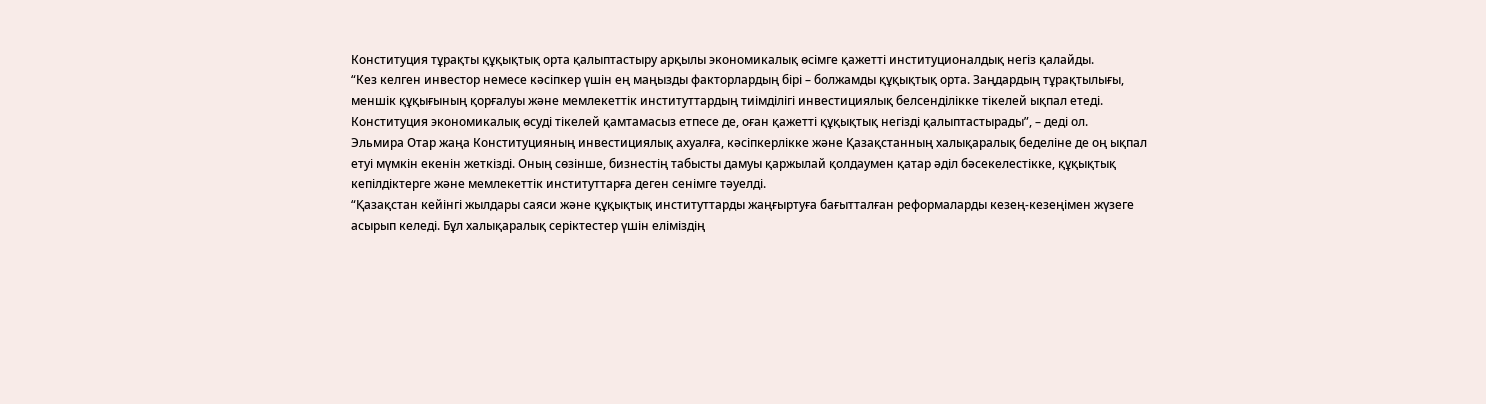Конституция тұрақты құқықтық орта қалыптастыру арқылы экономикалық өсімге қажетті институционалдық негіз қалайды.
“Кез келген инвестор немесе кәсіпкер үшін ең маңызды факторлардың бірі – болжамды құқықтық орта. Заңдардың тұрақтылығы, меншік құқығының қорғалуы және мемлекеттік институттардың тиімділігі инвестициялық белсенділікке тікелей ықпал етеді. Конституция экономикалық өсуді тікелей қамтамасыз етпесе де, оған қажетті құқықтық негізді қалыптастырады”, – деді ол.
Эльмира Отар жаңа Конституцияның инвестициялық ахуалға, кәсіпкерлікке және Қазақстанның халықаралық беделіне де оң ықпал етуі мүмкін екенін жеткізді. Оның сөзінше, бизнестің табысты дамуы қаржылай қолдаумен қатар әділ бәсекелестікке, құқықтық кепілдіктерге және мемлекеттік институттарға деген сенімге тәуелді.
“Қазақстан кейінгі жылдары саяси және құқықтық институттарды жаңғыртуға бағытталған реформаларды кезең-кезеңімен жүзеге асырып келеді. Бұл халықаралық серіктестер үшін еліміздің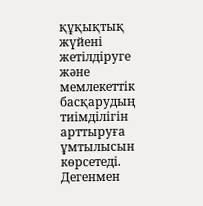құқықтық жүйені жетілдіруге және мемлекеттік басқарудың тиімділігін арттыруға ұмтылысын көрсетеді. Дегенмен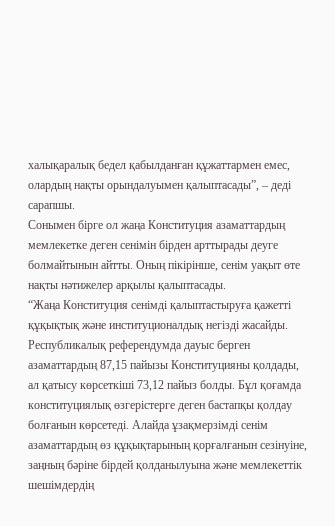халықаралық бедел қабылданған құжаттармен емес, олардың нақты орындалуымен қалыптасады”, – деді сарапшы.
Сонымен бірге ол жаңа Конституция азаматтардың мемлекетке деген сенімін бірден арттырады деуге болмайтынын айтты. Оның пікірінше, сенім уақыт өте нақты нәтижелер арқылы қалыптасады.
“Жаңа Конституция сенімді қалыптастыруға қажетті құқықтық және институционалдық негізді жасайды. Республикалық референдумда дауыс берген азаматтардың 87,15 пайызы Конституцияны қолдады, ал қатысу көрсеткіші 73,12 пайыз болды. Бұл қоғамда конституциялық өзгерістерге деген бастапқы қолдау болғанын көрсетеді. Алайда ұзақмерзімді сенім азаматтардың өз құқықтарының қорғалғанын сезінуіне, заңның бәріне бірдей қолданылуына және мемлекеттік шешімдердің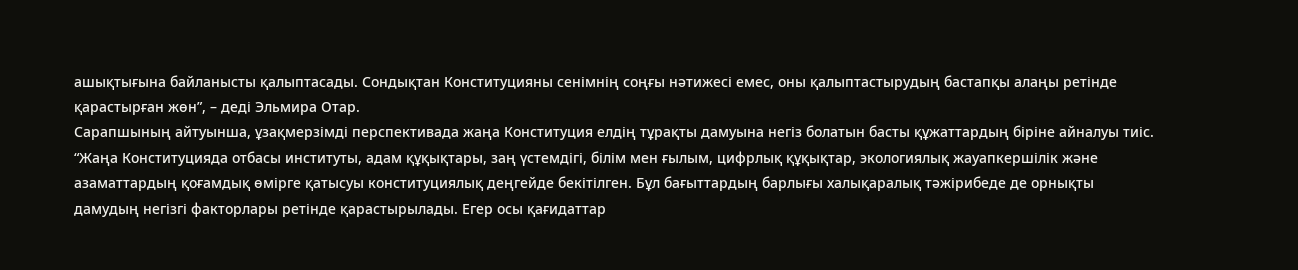ашықтығына байланысты қалыптасады. Сондықтан Конституцияны сенімнің соңғы нәтижесі емес, оны қалыптастырудың бастапқы алаңы ретінде қарастырған жөн”, – деді Эльмира Отар.
Сарапшының айтуынша, ұзақмерзімді перспективада жаңа Конституция елдің тұрақты дамуына негіз болатын басты құжаттардың біріне айналуы тиіс.
“Жаңа Конституцияда отбасы институты, адам құқықтары, заң үстемдігі, білім мен ғылым, цифрлық құқықтар, экологиялық жауапкершілік және азаматтардың қоғамдық өмірге қатысуы конституциялық деңгейде бекітілген. Бұл бағыттардың барлығы халықаралық тәжірибеде де орнықты дамудың негізгі факторлары ретінде қарастырылады. Егер осы қағидаттар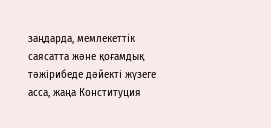заңдарда, мемлекеттік саясатта және қоғамдық тәжірибеде дәйекті жүзеге асса, жаңа Конституция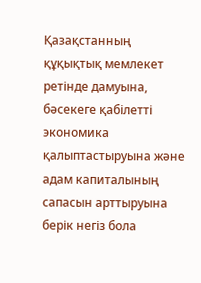Қазақстанның құқықтық мемлекет ретінде дамуына, бәсекеге қабілетті экономика қалыптастыруына және адам капиталының сапасын арттыруына берік негіз бола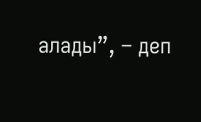алады”, – деп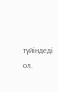түйіндеді ол.